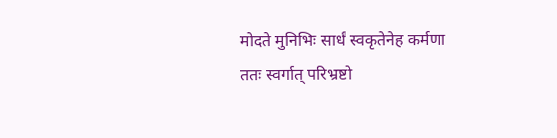मोदते मुनिभिः सार्धं स्वकृतेनेह कर्मणा
ततः स्वर्गात् परिभ्रष्टो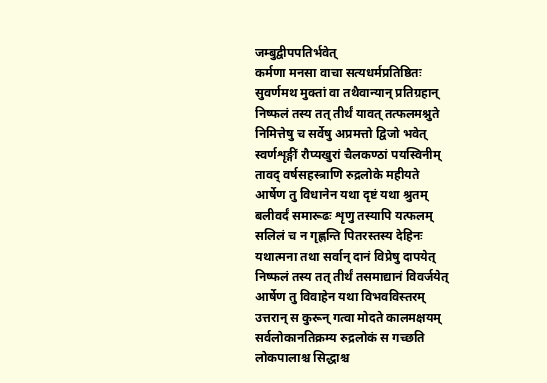जम्बुद्वीपपतिर्भवेत्
कर्मणा मनसा वाचा सत्यधर्मप्रतिष्ठितः
सुवर्णमथ मुक्तां वा तथैवान्यान् प्रतिग्रहान्
निष्फलं तस्य तत् तीर्थं यावत् तत्फलमश्नुते
निमित्तेषु च सर्वेषु अप्रमत्तो द्विजो भवेत्
स्वर्णशृङ्गीं रौप्यखुरां चैलकण्ठां पयस्विनीम्
तावद् वर्षसहस्त्राणि रुद्रलोके महीयते
आर्षेण तु विधानेन यथा दृष्टं यथा श्रुतम्
बलीवर्दं समारूढः शृणु तस्यापि यत्फलम्
सलिलं च न गृह्णन्ति पितरस्तस्य देहिनः
यथात्मना तथा सर्वान् दानं विप्रेषु दापयेत्
निष्फलं तस्य तत् तीर्थं तसमाद्यानं विवर्जयेत्
आर्षेण तु विवाहेन यथा विभवविस्तरम्
उत्तरान् स कुरून् गत्वा मोदते कालमक्षयम्
सर्वलोकानतिक्रम्य रुद्रलोकं स गच्छति
लोकपालाश्च सिद्धाश्च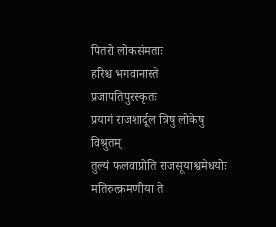पितरो लोकसंमताः
हरिश्च भगवानास्ते प्रजापतिपुरस्कृतः
प्रयागं राजशार्दूल त्रिषु लोकेषु विश्रुतम्
तुल्यं फलवाप्नोति राजसूयाश्वमेधयोः
मतिरुत्क्रमणीया ते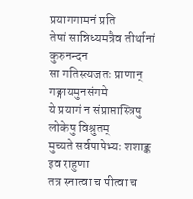प्रयागगामनं प्रति
तेषां सान्निध्यमत्रैव तीर्थानां कुरुनन्दन
सा गतिस्त्यजतः प्राणान् गङ्गायमुनसंगमे
ये प्रयागं न संप्राप्तास्त्रिषु लोकेषु विश्रुतम्
मुच्यते सर्वपापेभ्यः शशाङ्क इव राहुणा
तत्र स्नात्वा च पीत्वा च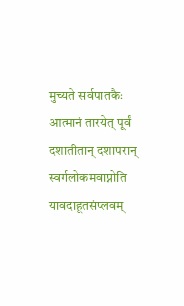मुच्यते सर्वपातकैः
आत्मानं तारयेत् पूर्वं दशातीतान् दशापरान्
स्वर्गलोकमवाप्नोति यावदाहूतसंप्लवम्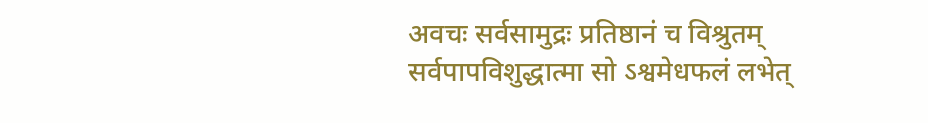अवचः सर्वसामुद्रः प्रतिष्ठानं च विश्रुतम्
सर्वपापविशुद्धात्मा सो ऽश्वमेधफलं लभेत्